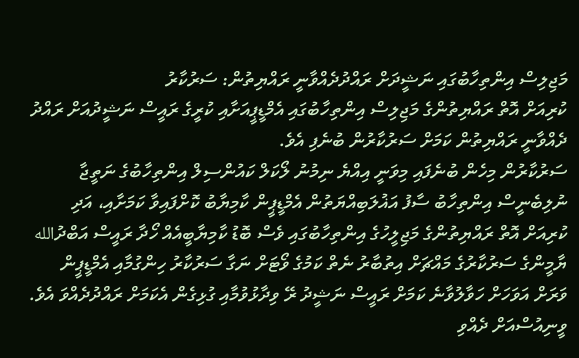މަޖިލިސް އިންތިހާބުގައި ނަޝީދަށް ރައްދުދެއްވާނީ ރައްޔިތުން: ސަރުކާރު
ކުރިއަށް އޮތް ރައްޔިތުންގެ މަޖިލިސް އިންތިހާބުގައި އެމްޑީޕީއަށާއި ކުރީގެ ރައީސް ނަޝީދުއަށް ރައްދު ދެއްވާނީ ރައްޔިތުން ކަމަށް ސަރުކާރުން ބުނެފި އެވެ.
ސަރުކާރުން މިހެން ބުނެފައި މިވަނީ އިއްޔެ ނިމުނު ލޯކަލް ކައުންސިލް އިންތިހާބުގެ ނަތީޖާ ނުލިބެނީސް އިންތިހާބު ސާފު އަޣުލަބިއްޔަތުން އެމްޑީޕީން ކާމިޔާބު ކޮށްފައިވާ ކަމަށާއި، އަދި ކުރިއަށް އޮތް ރައްޔިތުންގެ މަޖިލީހުގެ އިންތިހާބުގައި ވެސް ބޮޑު ކާމިޔާބީއެއް ހޯދާ ރައީސް އަބްދުالله ޔާމީންގެ ސަރުކާރުގެ މައްޗަށް އިތުބާރު ނެތް ކަމުގެ ވޯޓަށް ނަގާ ސަރުކާރު ހިންގުމާއި އެމްޑީޕީން ވަރަށް އަވަހަށް ހަވާލުވާނެ ކަމަށް ރައީސް ނަޝީދު ރޭ ވިދާޅުވުމާއި ގުޅިގެން އެކަމަށް ރައްދުދެއްވަ އެވެ.
ވީނިއުސްއަށް ދެއްވި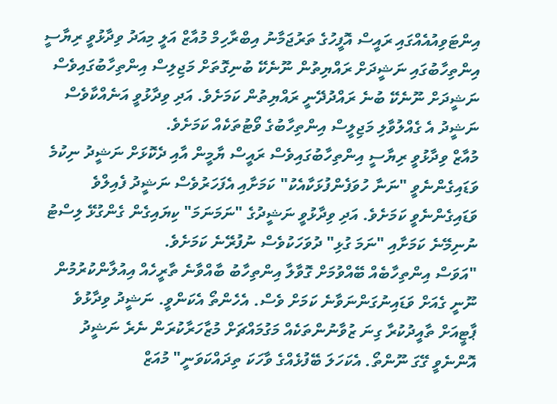އިންޓަވިއުއެއްގައި ރައީސް އޮފީހުގެ ތަރުޖަމާނު އިބްރާހިމް މުއާޒް އަލީ މިއަދު ވިދާޅުވީ ރިޔާސީ އިންތިހާބުގައި ނަޝީދަށް ރައްޔިތުން ނޫނެކޭ ބުނިގޮތަށް މަޖިލިސް އިންތިހާބުގައިވެސް ނަޝީދަށް ނޫނެކޭ ބުނެ ރައްދުދޭނީ ރައްޔިތުން ކަމަށެވެ. އަދި ވިދާޅުވީ އަނެއްކާވެސް ނަޝީދު އެ ގެއްލުވާލި މަޖިލީސް އިންތިހާބުގެ ވޯޓުތަކެއް ކަމަށެވެ.
މުއާޒް ވިދާޅުވީ ރިޔާސީ އިންތިހާބުގައިވެސް ރައީސް ޔާމީން އާއި ދެކޮޅަށް ނަޝީދު ނިކުމެ ވަޑައިގެންނެވީ "ނަނާ ހުވަފެންފުޅަކާއެކު" ކަމަށާއި އެފަހަރުވެސް ނަޝީދު ފެއިލްވެ ވަޑައިގެންނެވީ ކަމަށެވެ. އަދި ވިދާޅުވީ ނަޝީދުގެ "ނަމަނަމަ" ކިޔައިގެން ގެންގުޅޭ ލިސްޓު ނުނިމޭނެ ކަމަށާއި "ނަމަ ގުޅި" ދުވަހަކުވެސް ނުފުރޭނެ ކަމަށެވެ.
"އަވަސް އިންތިހާބެއް ބޭއްވުމަށް ގޮވާލާ އިންތިހާބު ބާއްވާނެ ތާރީހެއް އިއުލާންކުރުމުން ނޫނީ ގެއަށް ވަޑައިނުގަންނަވާނެ ކަމަށް ވެސް. އެހެންތޯ އެކަންވީ. ނަޝީދު ވިދާޅުވެ ޕާޓީއަށް ތާއީދުކުރާ ގިނަ ޒުވާނުންތަކެއް މަގުމައްޗަށް މުޒާހަރާކުރަން ނެރެ ނަޝީދު އޮންނެވީ ގޭގަ ނޫންތޯ. އެކަހަލަ ބޭފުޅެއްގެ ވާހަކަ ތިދައްކަވަނީ" މުއަޒް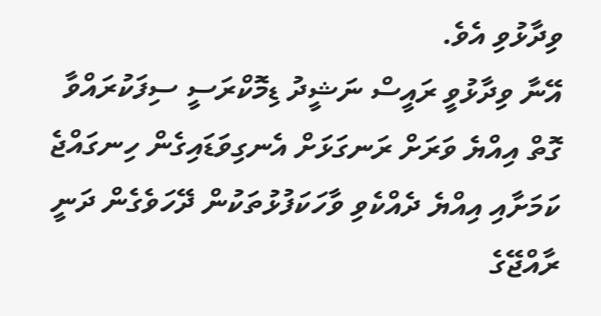ވިދާޅުވި އެވެ.
އޭނާ ވިދާޅުވީ ރައީސް ނަޝީދު ޑިމޮކްރަސީ ސިފަކުރައްވާ ގޮތް އިއްޔެ ވަރަށް ރަނގަޅަށް އެނގިވަޑައިގެން ހިނގައްޖެ ކަމަށާއި އިއްޔެ ދެއްކެވި ވާހަކަފުޅުތަކުން ދޭހަވެގެން ދަނީ ރާއްޖޭގެ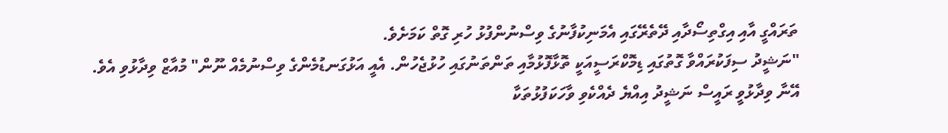ތަރައްގީ އާއި އިގްތިސޯދާއި ދޭތެރޭގައި އެމަނިކުފާނުގެ ވިސްނުންފުޅު ހުރި ގޮތް ކަމަށެވެ.
"ނަޝީދު ސިފަކުރައްވާ ގޮތުގައި ޑިމޮކްރަސީއަކީ ތޮޅާފޮޅުމާއި ތަންތަނުގައި ހުޅުޖެހުން. އެއީ އަޅުގަނޑުމެންގެ ވިސްނުމެއް ނޫން" މުއާޒް ވިދާޅުވި އެވެ.
އޭނާ ވިދާޅުވީ ރައީސް ނަޝީދު އިއްޔެ ދެއްކެވި ވާހަކަފުޅުތަކާ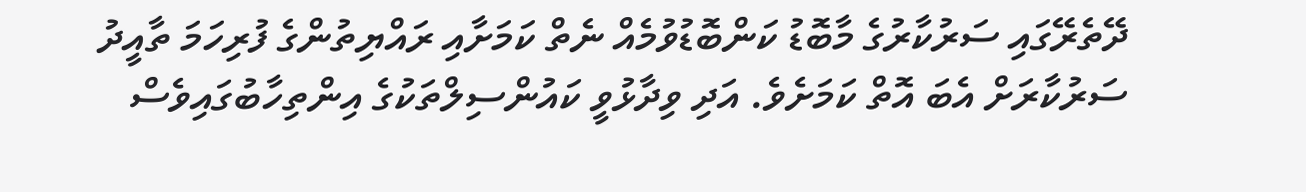ދޭތެރޭގައި ސަރުކާރުގެ މާބޮޑު ކަންބޮޑުވުމެއް ނެތް ކަމަށާއި ރައްޔިތުންގެ ފުރިހަމަ ތާއީދު ސަރުކާރަށް އެބަ އޮތް ކަމަށެވެ. އަދި ވިދާޅުވީ ކައުންސިލްތަކުގެ އިންތިހާބުގައިވެސް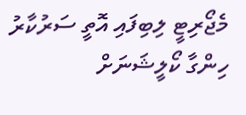މެޖޯރިޓީ ލިބިފައި އޮތީ ސަރުކާރު ހިންގާ ކޯލީޝަނަށް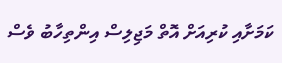ކަމަށާއި ކުރިއަށް އޮތް މަޖިލިސް އިންތިހާބު ވެސް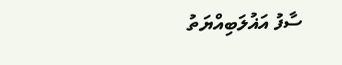ސާފު އަޣުލަބިއްޔަތު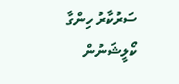ސަރުކާރު ހިންގާ ކޯލީޝަނުން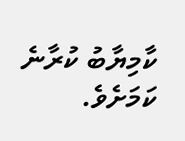ކާމިޔާބު ކުރާނެ ކަމަށެވެ.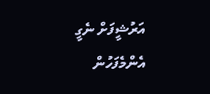އަރުޝީފަށް ނެގީ
އެންމެފަހުން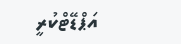އަޕްޑޭޓްކުރީ